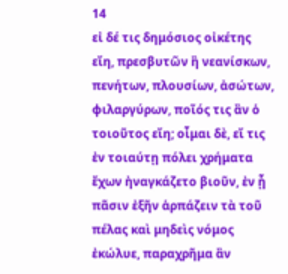14
εἰ δέ τις δημόσιος οἰκέτης εἴη, πρεσβυτῶν ἢ νεανίσκων, πενήτων, πλουσίων, ἀσώτων, φιλαργύρων, ποῖός τις ἂν ὁ τοιοῦτος εἴη; οἶμαι δὲ, εἴ τις ἐν τοιαύτῃ πόλει χρήματα ἔχων ἠναγκάζετο βιοῦν, ἐν ᾗ πᾶσιν ἐξῆν ἁρπάζειν τὰ τοῦ πέλας καὶ μηδεὶς νόμος ἐκώλυε, παραχρῆμα ἂν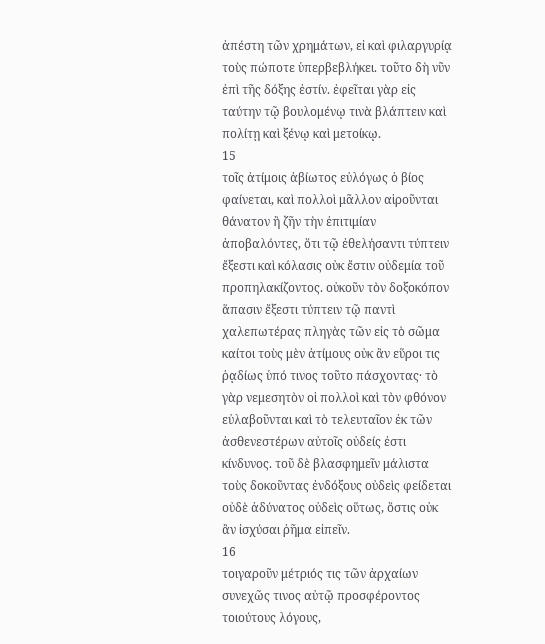ἀπέστη τῶν χρημάτων, εἰ καὶ φιλαργυρίᾳ τοὺς πώποτε ὑπερβεβλήκει. τοῦτο δὴ νῦν ἐπὶ τῆς δόξης ἐστίν. ἐφεῖται γὰρ εἰς ταύτην τῷ βουλομένῳ τινὰ βλάπτειν καὶ πολίτῃ καὶ ξένῳ καὶ μετοίκῳ.
15
τοῖς ἀτίμοις ἀβίωτος εὐλόγως ὁ βίος φαίνεται, καὶ πολλοὶ μᾶλλον αἱροῦνται θάνατον ἢ ζῆν τὴν ἐπιτιμίαν ἀποβαλόντες, ὅτι τῷ ἐθελήσαντι τύπτειν ἔξεστι καὶ κόλασις οὐκ ἔστιν οὐδεμία τοῦ προπηλακίζοντος. οὐκοῦν τὸν δοξοκόπον ἅπασιν ἔξεστι τύπτειν τῷ παντὶ χαλεπωτέρας πληγὰς τῶν εἰς τὸ σῶμα καίτοι τοὺς μὲν ἀτίμους οὐκ ἂν εὕροι τις ῥᾳδίως ὑπό τινος τοῦτο πάσχοντας· τὸ γὰρ νεμεσητὸν οἱ πολλοὶ καὶ τὸν φθόνον εὐλαβοῦνται καὶ τὸ τελευταῖον ἐκ τῶν ἀσθενεστέρων αὐτοῖς οὐδείς ἐστι κίνδυνος. τοῦ δὲ βλασφημεῖν μάλιστα τοὺς δοκοῦντας ἐνδόξους οὐδεὶς φείδεται οὐδὲ ἀδύνατος οὐδεὶς οὕτως, ὅστις οὐκ ἂν ἰσχύσαι ῥῆμα εἰπεῖν.
16
τοιγαροῦν μέτριός τις τῶν ἀρχαίων συνεχῶς τινος αὐτῷ προσφέροντος τοιούτους λόγους,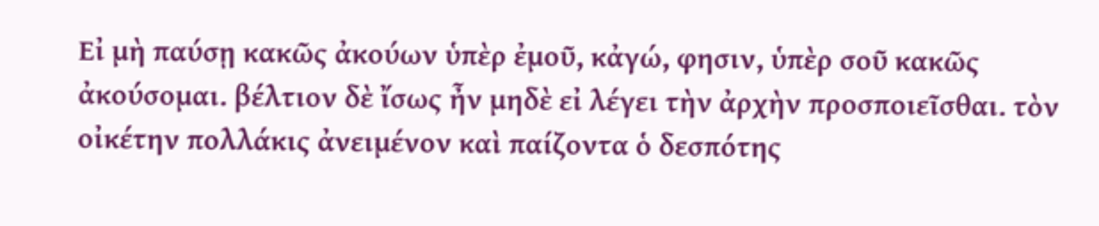Εἰ μὴ παύσῃ κακῶς ἀκούων ὑπὲρ ἐμοῦ, κἀγώ, φησιν, ὑπὲρ σοῦ κακῶς ἀκούσομαι. βέλτιον δὲ ἴσως ἦν μηδὲ εἰ λέγει τὴν ἀρχὴν προσποιεῖσθαι. τὸν οἰκέτην πολλάκις ἀνειμένον καὶ παίζοντα ὁ δεσπότης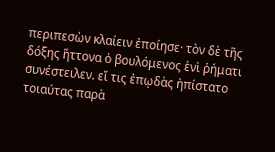περιπεσὼν κλαίειν ἐποίησε· τὸν δὲ τῆς δόξης ἥττονα ὁ βουλόμενος ἑνὶ ῥήματι συνέστειλεν. εἴ τις ἐπῳδὰς ἠπίστατο τοιαύτας παρὰ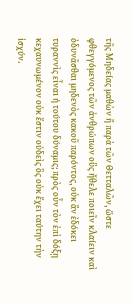τῆς Μηδείας μαθὼν ἢ παρὰ τῶν Θετταλῶν, ὥστε φθεγγόμενος τῶν ἀνθρώπων οὓς ἤθελε ποιεῖν κλαίειν καὶ ὀδυνᾶσθαι μηδενὸς κακοῦ παρόντος, οὐκ ἂν ἐδόκει τυραννὶς εἶναι ἡ τούτου δύναμις; πρὸς οὖν τὸν ἐπὶ δόξῃ κεχαυνωμένον οὐκ ἔστιν οὐδεὶς ὃς οὐκ ἔχει ταύτην τὴν ἰσχύν.